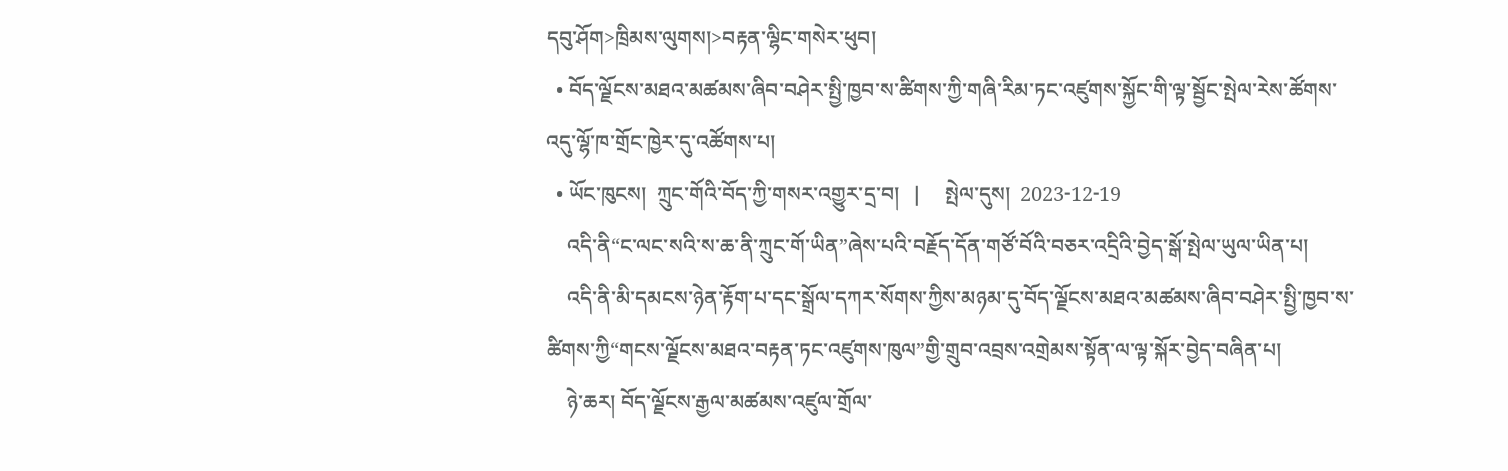དབུ་ཤོག>ཁྲིམས་ལུགས།>བརྟན་ལྷིང་གསེར་ཕུབ།
  • བོད་ལྗོངས་མཐའ་མཚམས་ཞིབ་བཤེར་སྤྱི་ཁྱབ་ས་ཚིགས་ཀྱི་གཞི་རིམ་ཏང་འཛུགས་སྐྱོང་གི་ལྟ་སྦྱོང་སྤེལ་རེས་ཚོགས་འདུ་ལྷོ་ཁ་གྲོང་ཁྱེར་དུ་འཚོགས་པ།
  • ཡོང་ཁུངས།  ཀྲུང་གོའི་བོད་ཀྱི་གསར་འགྱུར་དྲ་བ།   |     སྤེལ་དུས།  2023-12-19
    འདི་ནི“ང་ལང་སའི་ས་ཆ་ནི་ཀྲུང་གོ་ཡིན”ཞེས་པའི་བརྗོད་དོན་གཙོ་བོའི་བཅར་འདྲིའི་བྱེད་སྒོ་སྤེལ་ཡུལ་ཡིན་པ།
    འདི་ནི་མི་དམངས་ཉེན་རྟོག་པ་དང་སྒྲོལ་དཀར་སོགས་ཀྱིས་མཉམ་དུ་བོད་ལྗོངས་མཐའ་མཚམས་ཞིབ་བཤེར་སྤྱི་ཁྱབ་ས་ཚིགས་ཀྱི“གངས་ལྗོངས་མཐའ་བརྟན་ཏང་འཛུགས་ཁུལ”གྱི་གྲུབ་འབྲས་འགྲེམས་སྟོན་ལ་ལྟ་སྐོར་བྱེད་བཞིན་པ།
    ཉེ་ཆར། བོད་ལྗོངས་རྒྱལ་མཚམས་འཛུལ་གྲོལ་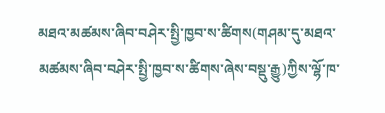མཐའ་མཚམས་ཞིབ་བཤེར་སྤྱི་ཁྱབ་ས་ཚིགས(གཤམ་དུ་མཐའ་མཚམས་ཞིབ་བཤེར་སྤྱི་ཁྱབ་ས་ཚིགས་ཞེས་བསྡུ་རྒྱུ)ཀྱིས་ལྷོ་ཁ་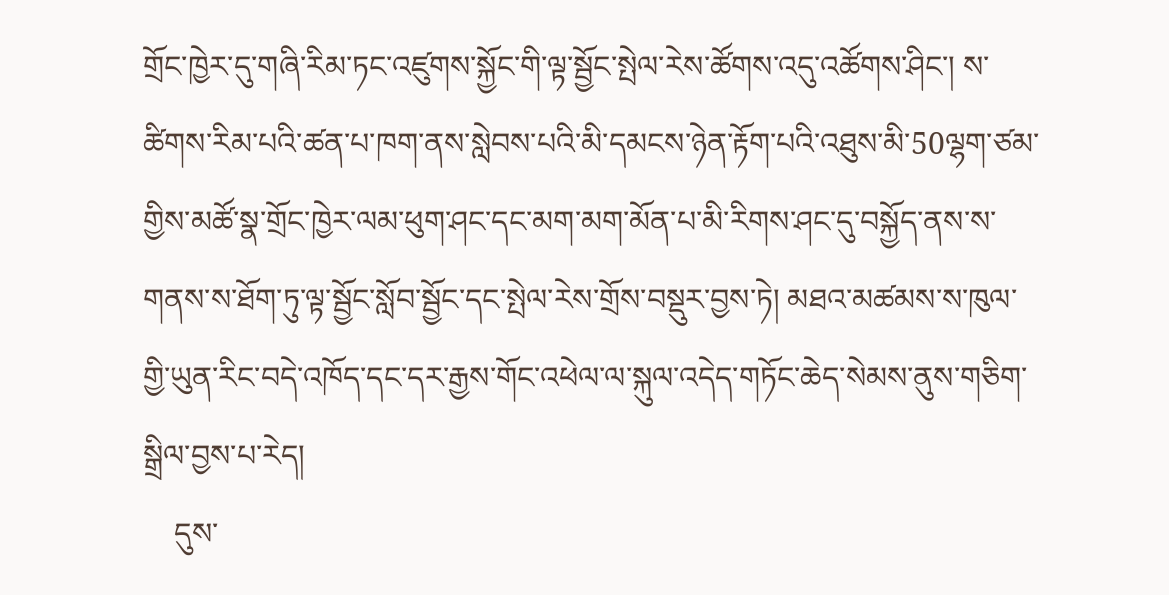གྲོང་ཁྱེར་དུ་གཞི་རིམ་ཏང་འཛུགས་སྐྱོང་གི་ལྟ་སྦྱོང་སྤེལ་རེས་ཚོགས་འདུ་འཚོགས་ཤིང་། ས་ཚིགས་རིམ་པའི་ཚན་པ་ཁག་ནས་སླེབས་པའི་མི་དམངས་ཉེན་རྟོག་པའི་འཐུས་མི་50ལྷག་ཙམ་གྱིས་མཚོ་སྣ་གྲོང་ཁྱེར་ལམ་ཕུག་ཤང་དང་མག་མག་མོན་པ་མི་རིགས་ཤང་དུ་བསྐྱོད་ནས་ས་གནས་ས་ཐོག་ཏུ་ལྟ་སྦྱོང་སློབ་སྦྱོང་དང་སྤེལ་རེས་གྲོས་བསྡུར་བྱས་ཏེ། མཐའ་མཚམས་ས་ཁུལ་གྱི་ཡུན་རིང་བདེ་འཁོད་དང་དར་རྒྱས་གོང་འཕེལ་ལ་སྐུལ་འདེད་གཏོང་ཆེད་སེམས་ནུས་གཅིག་སྒྲིལ་བྱས་པ་རེད།
    དུས་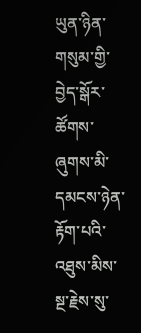ཡུན་ཉིན་གསུམ་གྱི་བྱེད་སྒོར་ཚོགས་ཞུགས་མི་དམངས་ཉེན་རྟོག་པའི་འཐུས་མིས་སྔ་རྗེས་སུ་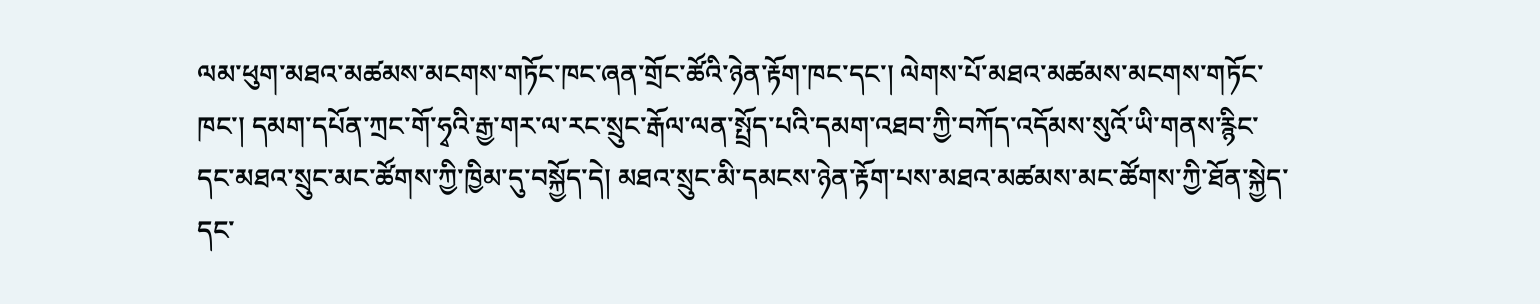ལམ་ཕུག་མཐའ་མཚམས་མངགས་གཏོང་ཁང་ཞན་གྲོང་ཚོའི་ཉེན་རྟོག་ཁང་དང་། ལེགས་པོ་མཐའ་མཚམས་མངགས་གཏོང་ཁང་། དམག་དཔོན་ཀྲང་གོ་ཧྭའི་རྒྱ་གར་ལ་རང་སྲུང་རྒོལ་ལན་སྤྲོད་པའི་དམག་འཐབ་ཀྱི་བཀོད་འདོམས་སུའོ་ཡི་གནས་རྙིང་དང་མཐའ་སྲུང་མང་ཚོགས་ཀྱི་ཁྱིམ་དུ་བསྐྱོད་དེ། མཐའ་སྲུང་མི་དམངས་ཉེན་རྟོག་པས་མཐའ་མཚམས་མང་ཚོགས་ཀྱི་ཐོན་སྐྱེད་དང་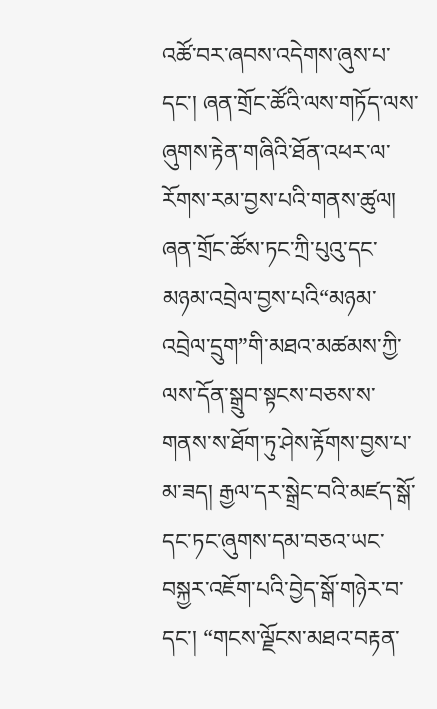འཚོ་བར་ཞབས་འདེགས་ཞུས་པ་དང་། ཞན་གྲོང་ཚོའི་ལས་གཏོད་ལས་ཞུགས་རྟེན་གཞིའི་ཐོན་འཕར་ལ་རོགས་རམ་བྱས་པའི་གནས་ཚུལ། ཞན་གྲོང་ཚོས་ཏང་ཀྲི་པུའུ་དང་མཉམ་འབྲེལ་བྱས་པའི“མཉམ་འབྲེལ་དྲུག”གི་མཐའ་མཚམས་ཀྱི་ལས་དོན་སྒྲུབ་སྟངས་བཅས་ས་གནས་ས་ཐོག་ཏུ་ཤེས་རྟོགས་བྱས་པ་མ་ཟད། རྒྱལ་དར་སྒྲེང་བའི་མཛད་སྒོ་དང་ཏང་ཞུགས་དམ་བཅའ་ཡང་བསྐྱར་འཇོག་པའི་བྱེད་སྒོ་གཉེར་བ་དང་། “གངས་ལྗོངས་མཐའ་བརྟན་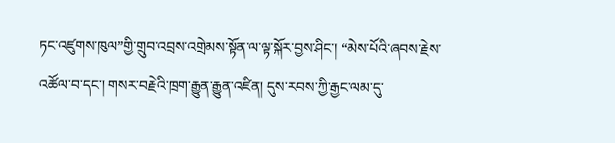ཏང་འཛུགས་ཁུལ”གྱི་གྲུབ་འབྲས་འགྲེམས་སྟོན་ལ་ལྟ་སྐོར་བྱས་ཤིང་། “མེས་པོའི་ཞབས་རྗེས་འཚོལ་བ་དང་། གསར་བརྗེའི་ཁྲག་རྒྱུན་རྒྱུན་འཛིན། དུས་རབས་ཀྱི་རྒྱང་ལམ་དུ་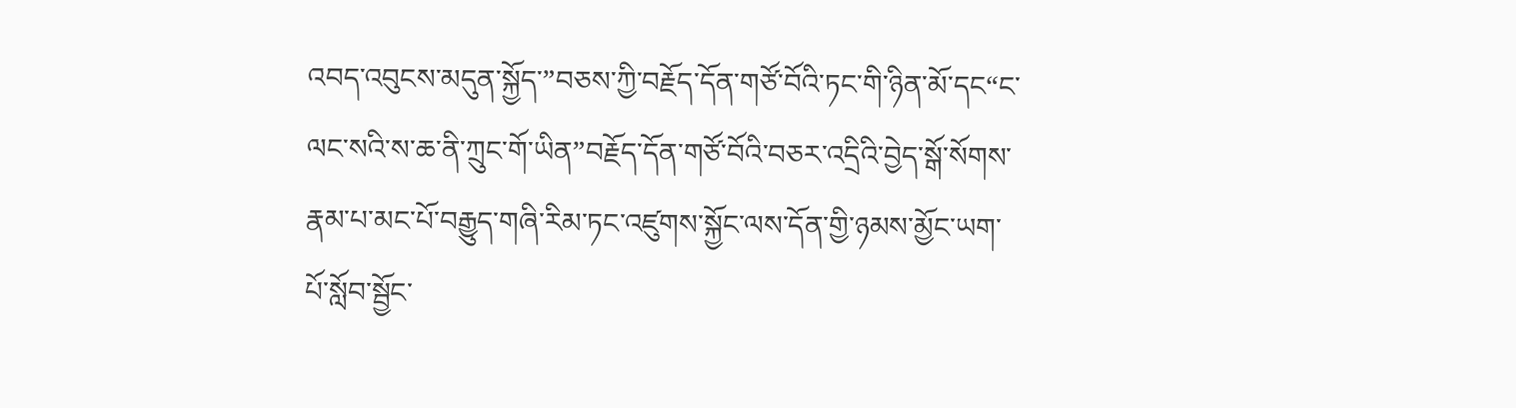འབད་འབུངས་མདུན་སྐྱོད་”བཅས་ཀྱི་བརྗོད་དོན་གཙོ་བོའི་ཏང་གི་ཉིན་མོ་དང“ང་ལང་སའི་ས་ཆ་ནི་ཀྲུང་གོ་ཡིན”བརྗོད་དོན་གཙོ་བོའི་བཅར་འདྲིའི་བྱེད་སྒོ་སོགས་རྣམ་པ་མང་པོ་བརྒྱུད་གཞི་རིམ་ཏང་འཛུགས་སྐྱོང་ལས་དོན་གྱི་ཉམས་མྱོང་ཡག་པོ་སློབ་སྦྱོང་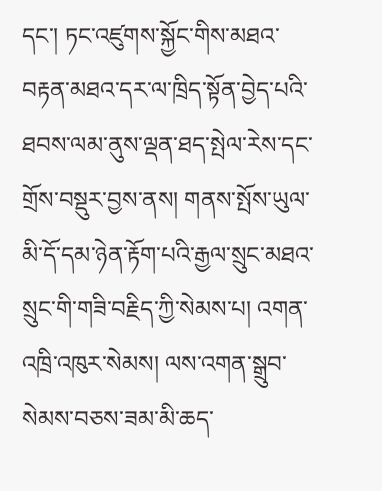དང་། ཏང་འཛུགས་སྐྱོང་གིས་མཐའ་བརྟན་མཐའ་དར་ལ་ཁྲིད་སྟོན་བྱེད་པའི་ཐབས་ལམ་ནུས་ལྡན་ཐད་སྤེལ་རེས་དང་གྲོས་བསྡུར་བྱས་ནས། གནས་སྤོས་ཡུལ་མི་དོ་དམ་ཉེན་རྟོག་པའི་རྒྱལ་སྲུང་མཐའ་སྲུང་གི་གཟི་བརྗིད་ཀྱི་སེམས་པ། འགན་འཁྲི་འཁུར་སེམས། ལས་འགན་སྒྲུབ་སེམས་བཅས་ཟམ་མི་ཆད་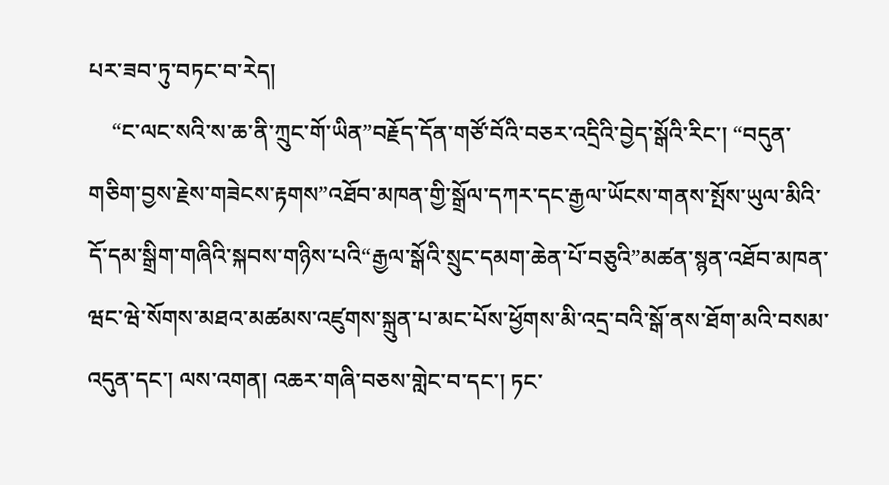པར་ཟབ་ཏུ་བཏང་བ་རེད།
    “ང་ལང་སའི་ས་ཆ་ནི་ཀྲུང་གོ་ཡིན”བརྗོད་དོན་གཙོ་བོའི་བཅར་འདྲིའི་བྱེད་སྒོའི་རིང་། “བདུན་གཅིག་བྱས་རྗེས་གཟེངས་རྟགས”འཐོབ་མཁན་གྱི་སྒྲོལ་དཀར་དང་རྒྱལ་ཡོངས་གནས་སྤོས་ཡུལ་མིའི་དོ་དམ་སྒྲིག་གཞིའི་སྐབས་གཉིས་པའི“རྒྱལ་སྒོའི་སྲུང་དམག་ཆེན་པོ་བཅུའི”མཚན་སྙན་འཐོབ་མཁན་ཝང་ཝེ་སོགས་མཐའ་མཚམས་འཛུགས་སྐྲུན་པ་མང་པོས་ཕྱོགས་མི་འདྲ་བའི་སྒོ་ནས་ཐོག་མའི་བསམ་འདུན་དང་། ལས་འགན། འཆར་གཞི་བཅས་གླེང་བ་དང་། ཏང་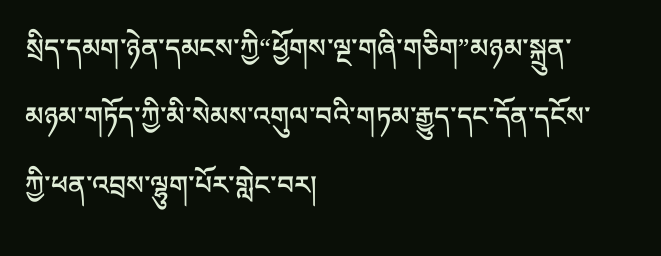སྲིད་དམག་ཉེན་དམངས་ཀྱི“ཕྱོགས་ལྔ་གཞི་གཅིག”མཉམ་སྐྲུན་མཉམ་གཏོད་ཀྱི་མི་སེམས་འགུལ་བའི་གཏམ་རྒྱུད་དང་དོན་དངོས་ཀྱི་ཕན་འབྲས་ལྷུག་པོར་གླེང་བར།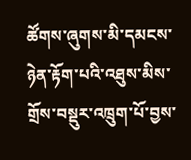ཚོགས་ཞུགས་མི་དམངས་ཉེན་རྟོག་པའི་འཐུས་མིས་གྲོས་བསྡུར་འཁྲུག་པོ་བྱས་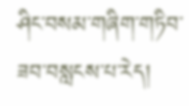ཤིང་བསམ་གཞིག་གཏིབ་ཟབ་བསླངས་པ་རེད།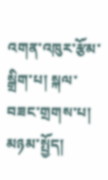འགན་འཁུར་རྩོམ་སྒྲིག་པ། སྐལ་བཟང་གྲགས་པ།
མཉམ་སྤྱོད།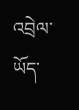འབྲེལ་ཡོད་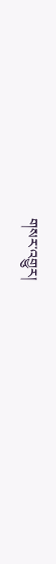གསར་འགྱུར།